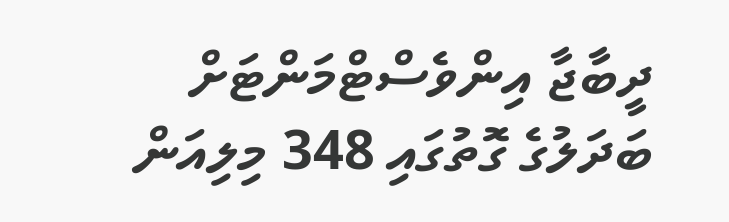ދީބާޖާ އިންވެސްޓްމަންޓަށް ބަދަލުގެ ގޮތުގައި 348 މިލިއަން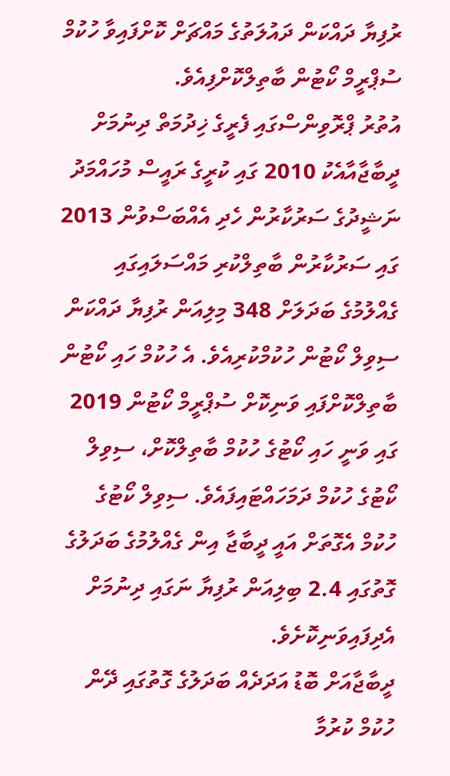ރުފިޔާ ދައްކަން ދައުލަތުގެ މައްޗަށް ކޮށްފައިވާ ހުކުމް ސުޕްރީމް ކޯޓުން ބާތިލްކޮށްފިއެވެ.
އުތުރު ޕްރޮވިންސްގައި ފެރީގެ ޚިދުމަތް ދިނުމަށް ދީބާޖާއާއެކު 2010 ގައި ކުރީގެ ރައީސް މުހައްމަދު ނަޝީދުގެ ސަރުކާރުން ހެދި އެއްބަސްވުން 2013 ގައި ސަރުކާރުން ބާތިލްކުރި މައްސަލައިގައި ގެއްލުމުގެ ބަދަލަށް 348 މިލިއަން ރުފިޔާ ދައްކަން ސިވިލް ކޯޓުން ހުކުމްކުރިއެވެ. އެ ހުކުމް ހައި ކޯޓުން ބާތިލްކޮށްފައި ވަނިކޮށް ސުޕްރީމް ކޯޓުން 2019 ގައި ވަނީ ހައި ކޯޓުގެ ހުކުމް ބާތިލްކޮށް، ސިވިލް ކޯޓުގެ ހުކުމް ދަމަހައްޓައިފައެވެ. ސިވިލް ކޯޓުގެ ހުކުމް އެގޮތަށް އައީ ދީބާޖާ އިން ގެއްލުމުގެ ބަދަލުގެ ގޮތުގައި 2.4 ބިލިއަން ރުފިޔާ ނަގައި ދިނުމަށް އެދިފައިވަނިކޮށެވެ.
ދީބާޖާއަށް ބޮޑު އަދަދެއް ބަދަލުގެ ގޮތުގައި ދޭން ހުކުމް ކުރުމާ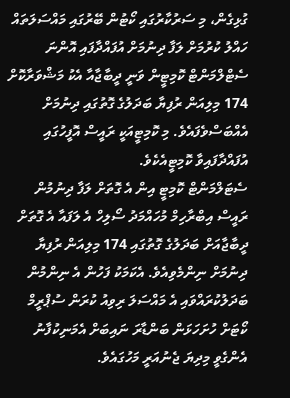ގުޅިގެން، މި ސަރުކާރުގައި ކޯޓުން ބޭރުގައި މައްސަލަތައް ހައްލު ކުރުމަށް ލަފާ ދިނުމަށް އުފައްދާފައި އޮންނަ ސެޓްލްމަންޓް ކޮމިޓީން ވަނީ ދީބާޖާއާ އެކު މަޝްވަރާކޮށް 174 މިލިއަން ރުފިޔާ ބަދަލުގެ ގޮތުގައި ދިނުމަށް އެއްބަސްވެފައެވެ. މި ކޮމިޓީއަކީ ރައީސް އޮފީހުގައި އުފައްދާފައިވާ ކޮމިޓީއެކެވެ.
ސެޓަލްމަންޓް ކޮމިޓީ އިން އެ ގޮތަށް ލަފާ ދިނުމުން ރައީސް އިބްރާހިމް މުހައްމަދު ސޯލިހް އެ ލަފައާ އެ ގޮތަށް ދީބާޖާއަށް ބަދަލުގެ ގޮތުގައި 174 މިލިއަން ރުފިޔާ ދިނުމަށް ނިންމެވިއެވެ. އެކަމަކު ފަހުން އެ ނިންމުން ބަދަލުކުރައްވައި އެ މައްސަލަ ރިވިއު ކުރަން ސުޕްރީމް ކޯޓަށް ހުށަހަޅަން ބަންޑާރަ ނައިބަށް އެމަނިކުފާނު އެންގެވީ މިދިޔަ ޖެނުއަރީ މަހުގައެވެ.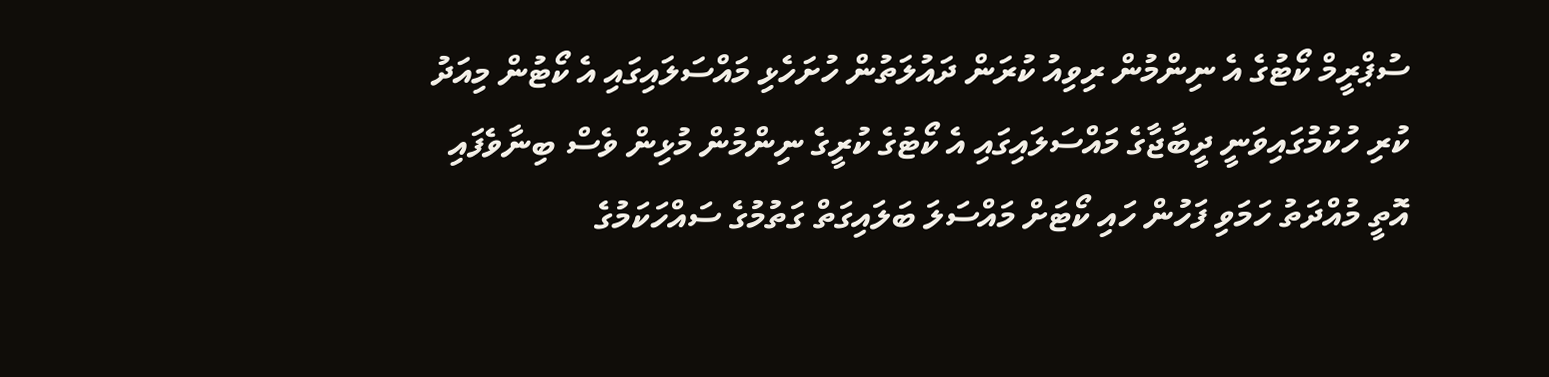ސުޕްރީމް ކޯޓުގެ އެ ނިންމުން ރިވިއު ކުރަން ދައުލަތުން ހުށަހެޅި މައްސަލައިގައި އެ ކޯޓުން މިއަދު ކުރި ހުކުމުގައިވަނީ ދީބާޖާގެ މައްސަލައިގައި އެ ކޯޓުގެ ކުރީގެ ނިންމުން މުޅިން ވެސް ބިނާވެފައި އޮތީ މުއްދަތު ހަމަވި ފަހުން ހައި ކޯޓަށް މައްސަލަ ބަލައިގަތް ގަތުމުގެ ސައްހަކަމުގެ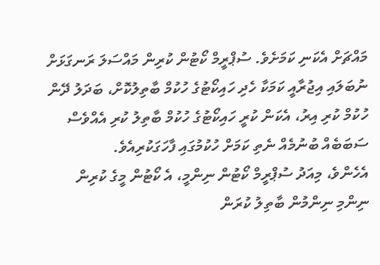މައްޗަށް އެކަނި ކަމަށެވެ. ސުޕްރީމް ކޯޓުން ކުރިން މައްސަލަ ރަނގަޅަށް ނުބަލައި އިޖުރާއީ ކަމަކާ ހެދި ހައިކޯޓުގެ ހުކުމް ބާތިލުކޮށް، ބަދަލު ދޭން ހުކުމް ކުރި އިރު، އެކަން ކުރީ ހައިކޯޓުގެ ހުކުމް ބާތިލު ކުރި އެއްވެސް ސަބަބެއް ބުނުމެއް ނެތި ކަމަށް ހުކުމުގައި ފާހަގަކުރިއެވެ.
އެހެންވެ، މިއަދު ސުޕްރީމް ކޯޓުން ނިންމީ، އެ ކޯޓުން މީގެ ކުރިން ނިންމި ނިންމުން ބާތިލު ކުރަން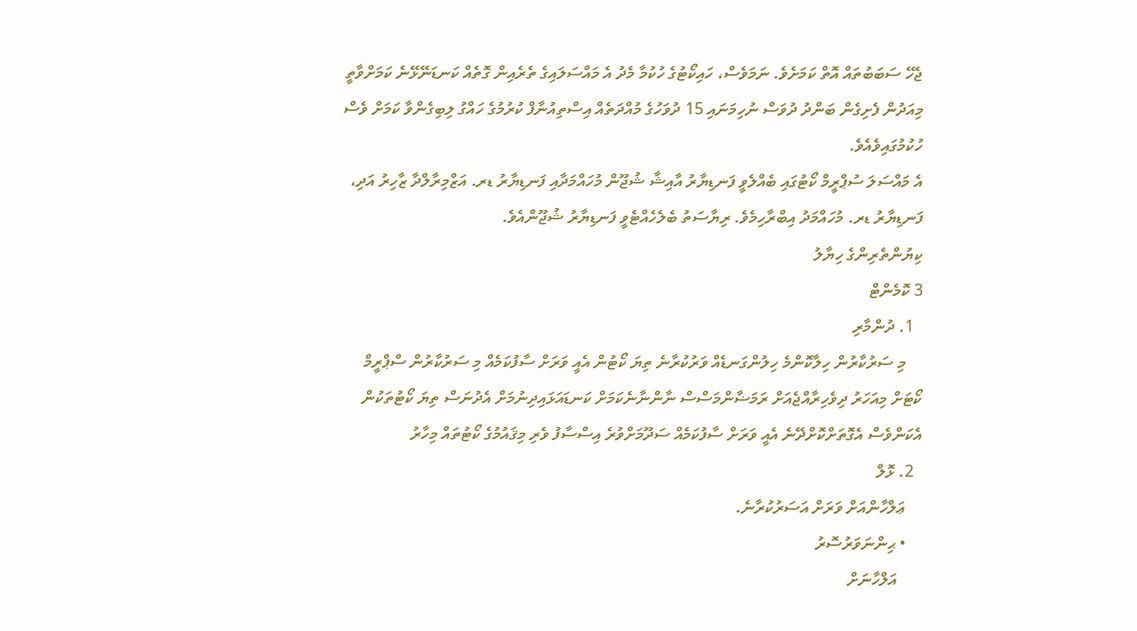ޖެހޭ ސަބަބުތައް އޮތް ކަމަށެވެ. ނަމަވެސް، ހައިކޯޓުގެ ހުކުމާ މެދު އެ މައްސަލައިގެ ތެރެއިން ގޮތެއް ކަނޑަނޭޅޭނެ ކަމަށްވާތީ މިއަދުން ފެށިގެން ބަންދު ދުވަސް ނުހިމަނައި 15 ދުވަހުގެ މުއްދަތެއް އިސްތިއުނާފް ކުރުމުގެ ހައްގު ލިބިގެންވާ ކަމަށް ވެސް ހުކުމުގައިވެއެވެ.
އެ މައްސަލަ ސުޕްރީމް ކޯޓުގައި ބެއްލެވީ ފަނޑިޔާރު އާއިޝާ ޝުޖޫން މުހައްމަދާއި ފަނޑިޔާރު ޑރ. އަޒްމިރާލްދާ ޒާހިރު އަދި، ފަނޑިޔާރު ޑރ. މުހައްމަދު އިބްރާހިމެވެ. ރިޔާސަތު ބެލެހެއްޓެވީ ފަނޑިޔާރު ޝުޖޫންއެވެ.
ކިޔުންތެރިންގެ ހިޔާލު
3 ކޮމެންޓް
  1. ދުންމާރި
    މި ސަރުކާރުން ހިލާކޮންމެ ހިލުންގަނޑެއް ވަރުކުރާނެ ތިޔަ ކޯޓުން އެއީ ވަރަށް ސާފުކަމެއް މި ސަރުކާރުން ސްޕްރީމް ކޯޓަށް މިއަހަރު ދިވެހިރާއްޖެއަށް ރަމަޟާންމަސްސް ނާންނާނެކަމަށް ކަނޑައަޅައިދިނުމަށް އެދުނަސް ތިޔަ ކޯޓުތަކުން އެކަންވެސް އެގޮތަށްކޮށްދޭނެ އެއީ ވަރަށް ސާފުކަމެއް ސަދޫމަށްވުރެ އިސްސާފު ވެރި މިޤައުމުގެ ކޯޓުތައް މިހާރު
  2. ޅޮލް
    ޢަލްހާންއަށް ވަރަށް އަސަރުކުރާނެ.
    • ޙިންނަވަރުސޮރު
      އަލްހާނަށް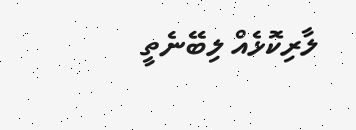ލާރިކޮޅެއް ލިބޭނެތީ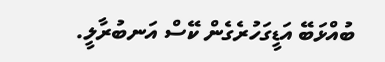ބުއްޅަބޭ އަޑީގަހުރެގެން ކޭސް އަނބުރާލީ.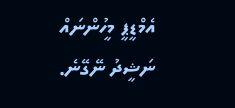އެމްޑީޕީ މީހުންނައް ނަޝީދު ނޭގޭނެ.